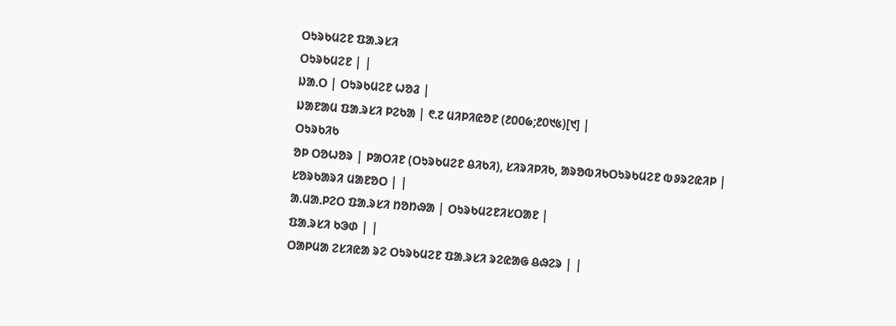ᱛᱩᱨᱠᱢᱮᱱ ᱯᱟᱹᱨᱥᱤ
ᱛᱩᱨᱠᱢᱮᱱ | |
ᱡᱟᱹᱛ | ᱛᱩᱨᱠᱢᱮᱱ ᱦᱚᱲ |
ᱡᱟᱱᱟᱢ ᱯᱟᱹᱨᱥᱤ ᱞᱮᱠᱟ | ᱖.᱗ ᱢᱤᱞᱤᱭᱚᱱ (᱒᱐᱐᱙;᱒᱐᱑᱕)[᱑] |
ᱛᱩᱨᱠᱤᱠ
ᱚᱞ ᱛᱚᱦᱚᱨ | ᱞᱟᱛᱤᱱ (ᱛᱩᱨᱠᱢᱮᱱ ᱪᱤᱠᱤ), ᱥᱤᱨᱤᱞᱤᱠ, ᱟᱨᱚᱵᱤᱠᱛᱩᱨᱠᱢᱮᱱ ᱵᱽᱨᱮᱭᱤᱞ |
ᱥᱚᱨᱠᱟᱨᱤ ᱢᱟᱱᱚᱛ | |
ᱟᱹᱢᱟᱹᱞᱮᱛ ᱯᱟᱹᱨᱥᱤ ᱴᱚᱴᱷᱟ | ᱛᱩᱨᱠᱢᱮᱱᱤᱥᱛᱟᱱ |
ᱯᱟᱹᱨᱥᱤ ᱠᱳᱰ | |
ᱛᱟᱞᱢᱟ ᱮᱥᱤᱭᱟ ᱨᱮ ᱛᱩᱨᱠᱢᱮᱱ ᱯᱟᱹᱨᱥᱤ ᱨᱮᱭᱟᱜ ᱪᱷᱮᱨ | |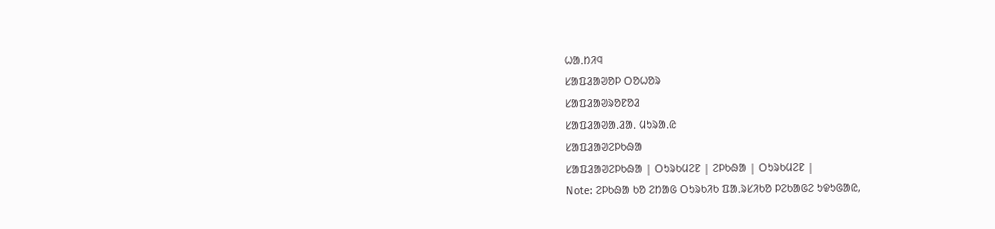ᱦᱟᱹᱴᱤᱧ
ᱥᱟᱯᱲᱟᱣᱚᱞ ᱛᱚᱦᱚᱨ
ᱥᱟᱯᱲᱟᱣᱨᱚᱱᱚᱲ
ᱥᱟᱯᱲᱟᱣᱟᱹᱲᱟᱹ ᱢᱩᱨᱟᱹᱭ
ᱥᱟᱯᱲᱟᱣᱮᱞᱠᱷᱟ
ᱥᱟᱯᱲᱟᱣᱮᱞᱠᱷᱟ | ᱛᱩᱨᱠᱢᱮᱱ | ᱮᱞᱠᱷᱟ | ᱛᱩᱨᱠᱢᱮᱱ |
Note: ᱮᱞᱠᱷᱟ ᱠᱚ ᱮᱴᱟᱜ ᱛᱩᱨᱠᱤᱠ ᱯᱟᱹᱨᱥᱤᱠᱚ ᱞᱮᱠᱟᱜᱮ ᱩᱫᱩᱜᱟᱭ,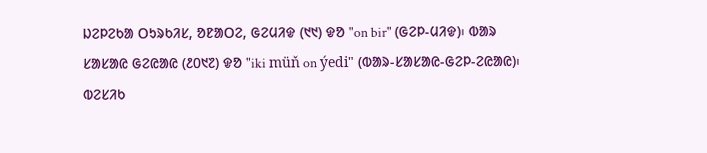ᱡᱮᱞᱮᱠᱟ ᱛᱩᱨᱠᱤᱥ, ᱚᱱᱟᱛᱮ, ᱜᱮᱢᱤᱫ (᱑᱑) ᱫᱚ "on bir" (ᱜᱮᱞ-ᱢᱤᱫ)᱾ ᱵᱟᱨ ᱥᱟᱥᱟᱭ ᱜᱮᱭᱟᱭ (᱒᱐᱑᱗) ᱫᱚ "iki müň on ýedi" (ᱵᱟᱨ-ᱥᱟᱥᱟᱭ-ᱜᱮᱞ-ᱮᱭᱟᱭ)᱾
ᱵᱮᱥᱤᱠ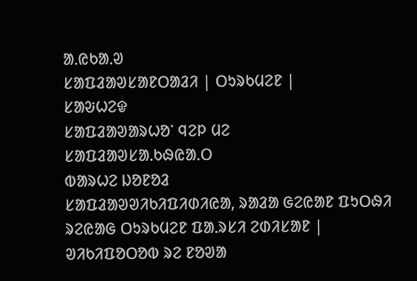ᱟᱹᱭᱠᱟᱹᱣ
ᱥᱟᱯᱲᱟᱣᱥᱟᱱᱛᱟᱲᱤ | ᱛᱩᱨᱠᱢᱮᱱ |
ᱥᱟᱶᱦᱮᱫ
ᱥᱟᱯᱲᱟᱣᱟᱨᱦᱚᱸ ᱧᱮᱞ ᱢᱮ
ᱥᱟᱯᱲᱟᱣᱥᱟᱹᱠᱷᱭᱟᱹᱛ
ᱵᱟᱨᱦᱮ ᱡᱚᱱᱚᱲ
ᱥᱟᱯᱲᱟᱣᱣᱤᱠᱤᱯᱤᱰᱤᱭᱟ, ᱨᱟᱲᱟ ᱜᱮᱭᱟᱱ ᱯᱩᱛᱷᱤ ᱨᱮᱭᱟᱜ ᱛᱩᱨᱠᱢᱮᱱ ᱯᱟᱹᱨᱥᱤ ᱮᱰᱤᱥᱟᱱ |
ᱣᱤᱠᱤᱯᱚᱛᱚᱵ ᱨᱮ ᱱᱚᱣᱟ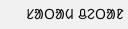ᱥᱟᱛᱟᱢ ᱪᱮᱛᱟᱱ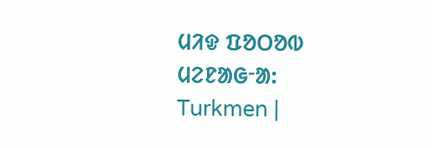ᱢᱤᱫ ᱯᱚᱛᱚᱵ ᱢᱮᱱᱟᱜᱼᱟ: Turkmen |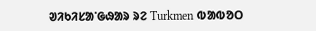ᱣᱤᱠᱤᱥᱟᱸᱜᱷᱟᱨ ᱨᱮ Turkmen ᱵᱟᱵᱚᱛ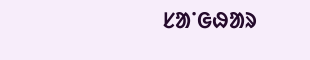ᱥᱟᱸᱜᱷᱟᱨ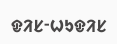ᱫᱤᱥᱼᱦᱩᱫᱤᱥ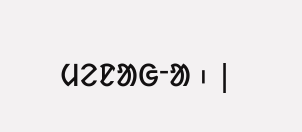ᱢᱮᱱᱟᱜᱼᱟ ᱾ |